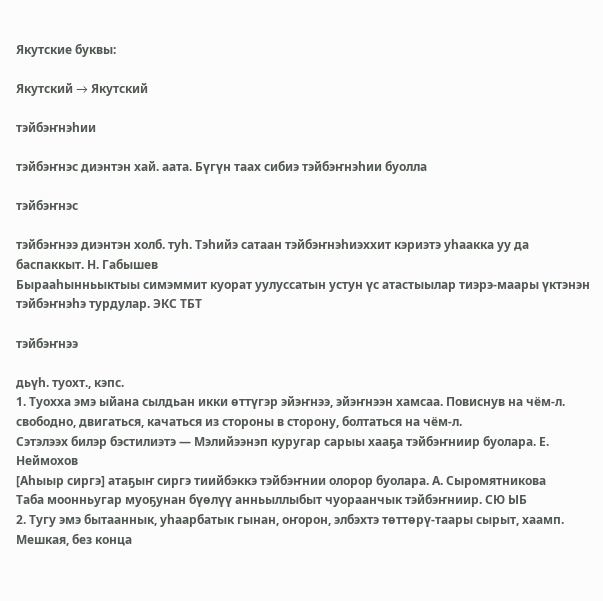Якутские буквы:

Якутский → Якутский

тэйбэҥнэһии

тэйбэҥнэс диэнтэн хай. аата. Бүгүн таах сибиэ тэйбэҥнэһии буолла

тэйбэҥнэс

тэйбэҥнээ диэнтэн холб. туһ. Тэһийэ сатаан тэйбэҥнэһиэххит кэриэтэ уһаакка уу да баспаккыт. Н. Габышев
Бырааһынньыктыы симэммит куорат уулуссатын устун үс атастыылар тиэрэ-маары үктэнэн тэйбэҥнэһэ турдулар. ЭКС ТБТ

тэйбэҥнээ

дьүһ. туохт., кэпс.
1. Туохха эмэ ыйана сылдьан икки өттүгэр эйэҥнээ, эйэҥнээн хамсаа. Повиснув на чём-л. свободно, двигаться, качаться из стороны в сторону, болтаться на чём-л.
Сэтэлээх билэр бэстилиэтэ — Мэлийээнэп куругар сарыы хааҕа тэйбэҥниир буолара. Е. Неймохов
[Аһыыр сиргэ] атаҕыҥ сиргэ тиийбэккэ тэйбэҥнии олорор буолара. А. Сыромятникова
Таба моонньугар муоҕунан бүөлүү анньыллыбыт чуораанчык тэйбэҥниир. СЮ ЫБ
2. Тугу эмэ бытааннык, уһаарбатык гынан, оҥорон, элбэхтэ төттөрү-таары сырыт, хаамп. Мешкая, без конца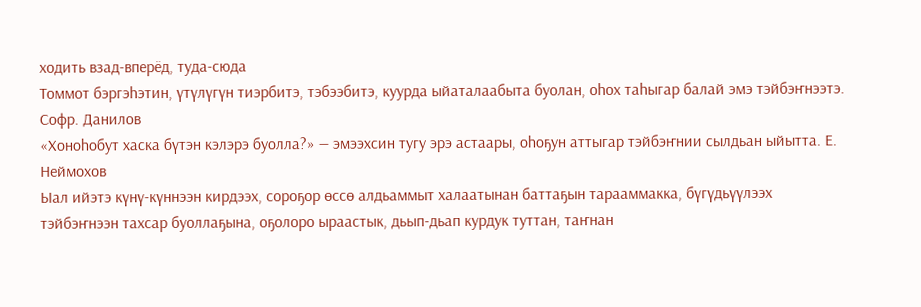ходить взад-вперёд, туда-сюда
Томмот бэргэһэтин, үтүлүгүн тиэрбитэ, тэбээбитэ, куурда ыйаталаабыта буолан, оһох таһыгар балай эмэ тэйбэҥнээтэ. Софр. Данилов
«Хоноһобут хаска бүтэн кэлэрэ буолла?» — эмээхсин тугу эрэ астаары, оһоҕун аттыгар тэйбэҥнии сылдьан ыйытта. Е. Неймохов
Ыал ийэтэ күнү-күннээн кирдээх, сороҕор өссө алдьаммыт халаатынан баттаҕын тарааммакка, бүгүдьүүлээх тэйбэҥнээн тахсар буоллаҕына, оҕолоро ыраастык, дьып-дьап курдук туттан, таҥнан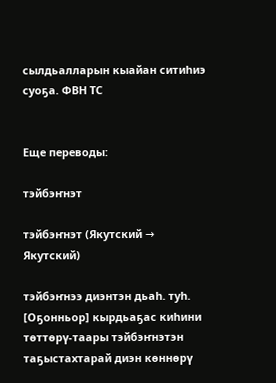сылдьалларын кыайан ситиһиэ суоҕа. ФВН ТС


Еще переводы:

тэйбэҥнэт

тэйбэҥнэт (Якутский → Якутский)

тэйбэҥнээ диэнтэн дьаһ. туһ. [Оҕонньор] кырдьаҕас киһини төттөрү-таары тэйбэҥнэтэн таҕыстахтарай диэн көннөрү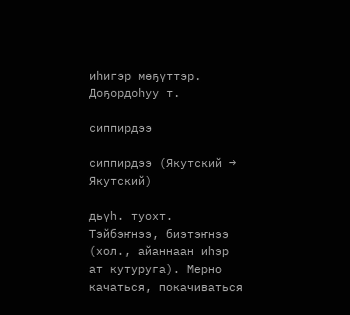иһигэр мөҕүттэр. Доҕордоһуу т.

сиппирдээ

сиппирдээ (Якутский → Якутский)

дьүһ. туохт. Тэйбэҥнээ, биэтэҥнээ (хол., айаннаан иһэр ат кутуруга). Мерно качаться, покачиваться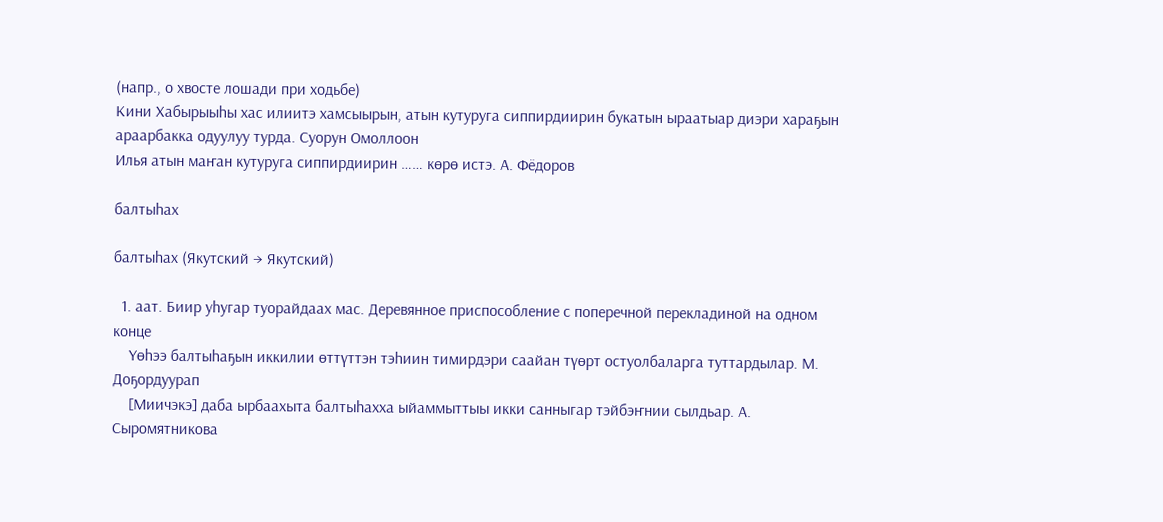(напр., о хвосте лошади при ходьбе)
Кини Хабырыыһы хас илиитэ хамсыырын, атын кутуруга сиппирдиирин букатын ыраатыар диэри хараҕын араарбакка одуулуу турда. Суорун Омоллоон
Илья атын маҥан кутуруга сиппирдиирин …… көрө истэ. А. Фёдоров

балтыһах

балтыһах (Якутский → Якутский)

  1. аат. Биир уһугар туорайдаах мас. Деревянное приспособление с поперечной перекладиной на одном конце
    Үөһээ балтыһаҕын иккилии өттүттэн тэһиин тимирдэри саайан түөрт остуолбаларга туттардылар. М. Доҕордуурап
    [Миичэкэ] даба ырбаахыта балтыһахха ыйаммыттыы икки санныгар тэйбэҥнии сылдьар. А. Сыромятникова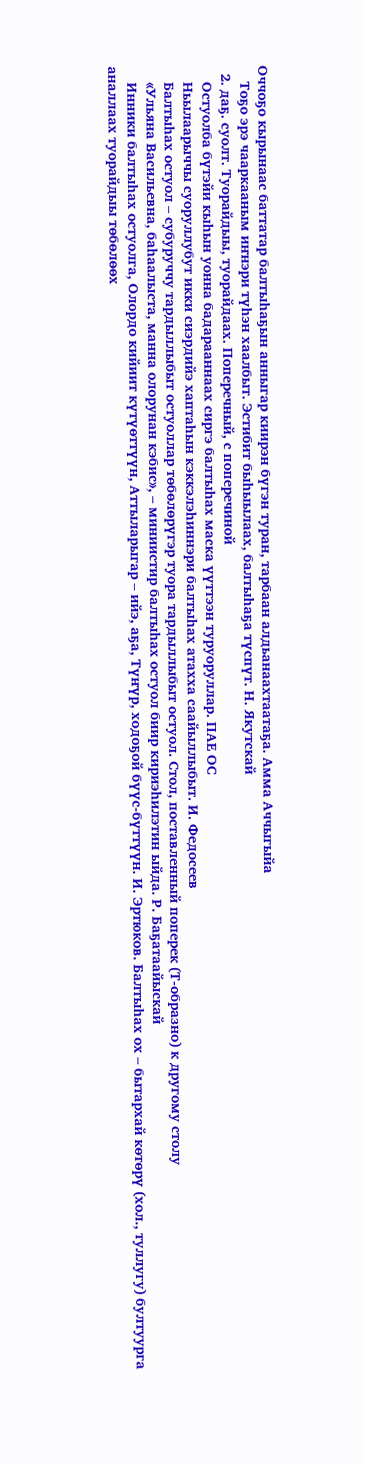Оччоҕо кырынаас баттатар балтыһаҕын анныгар киирэн бүгэн туран, тарбаан алдьанаахтаатаҕа. Амма Аччыгыйа
    Тоҕо эрэ чааркааным иҥнэри түһэн хаалбыт. Эстибит быһыылаах, балтыһаҕа түспүт. Н. Якутскай
  2. даҕ. суолт. Туорайдыы, туорайдаах. Поперечный, с поперечиной
    Остуолба бүтэйи кыһын уонна бадарааннаах сиргэ балтыһах маска үүттээн туруоруллар. ПАЕ ОС
    Ньылаарыччы суоруллубут икки сиэрдийэ хаптаһын кэккэлэһиннэри балтыһах атахха саайыллыбыт. И. Федосеев
    Балтыһах остуол – субуруччу тардыллыбыт остуоллар төбөлөрүгэр туора тардыллыбыт остуол. Стол, поставленный поперек (Т-образно) к другому столу
    «Ульяна Васильевна, баһаалыста, манна олорунан кэбис», – миниистир балтыһах остуол биир кириэһилэтин ыйда. Р. Баҕатаайыскай
    Инники балтыһах остуолга, Олордо кийиит күтүөттүүн, Аттыларыгар – ийэ, аҕа, Түҥүр, ходоҕой бүүс-бүттүүн. И. Эртюков. Балтыһах ох – бытархай көтөрү (хол., туллугу) бултуурга аналлаах туорайдыы төбөлөөх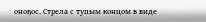оноҕос. Стрела с тупым концом в виде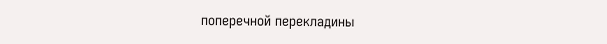поперечной перекладины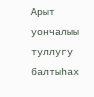Арыт уончалыы туллугу балтыһах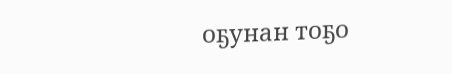оҕунан тоҕо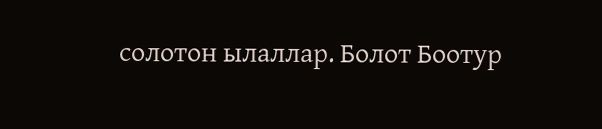солотон ылаллар. Болот Боотур